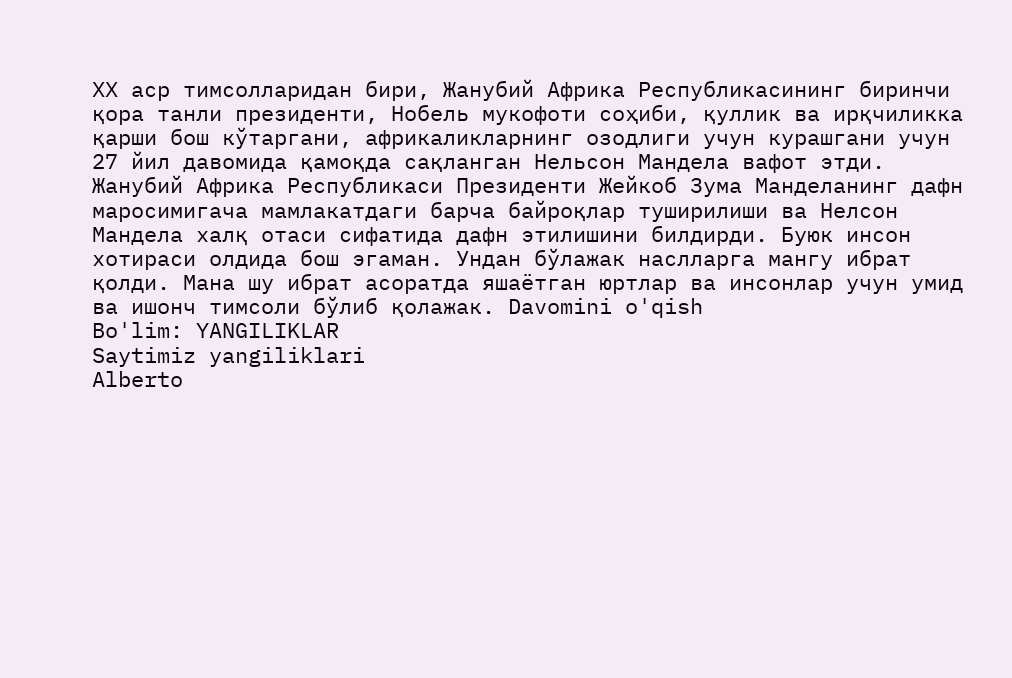ХХ аср тимсолларидан бири, Жанубий Африка Республикасининг биринчи қора танли президенти, Нобель мукофоти соҳиби, қуллик ва ирқчиликка қарши бош кўтаргани, африкаликларнинг озодлиги учун курашгани учун 27 йил давомида қамоқда сақланган Нельсон Мандела вафот этди. Жанубий Африка Республикаси Президенти Жейкоб Зума Манделанинг дафн маросимигача мамлакатдаги барча байроқлар туширилиши ва Нелсон Мандела халқ отаси сифатида дафн этилишини билдирди. Буюк инсон хотираси олдида бош эгаман. Ундан бўлажак наслларга мангу ибрат қолди. Мана шу ибрат асоратда яшаётган юртлар ва инсонлар учун умид ва ишонч тимсоли бўлиб қолажак. Davomini o'qish
Bo'lim: YANGILIKLAR
Saytimiz yangiliklari
Alberto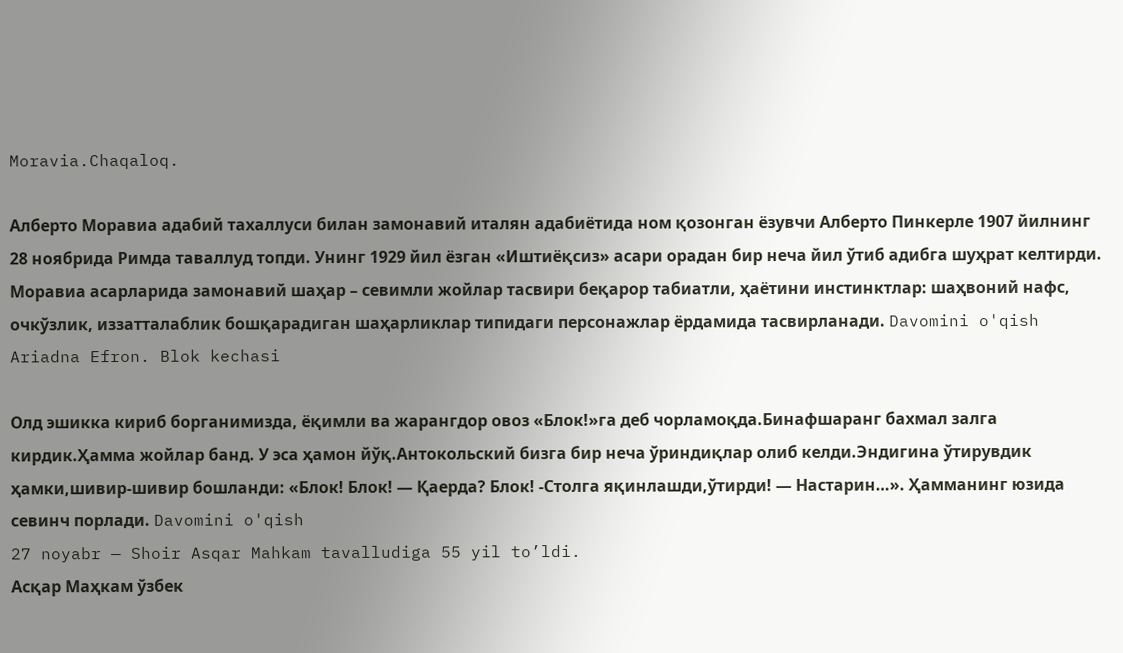Moravia.Chaqaloq.

Алберто Моравиa адабий тахаллуси билан замонавий италян адабиётида ном қозонган ёзувчи Алберто Пинкерле 1907 йилнинг 28 ноябрида Римда таваллуд топди. Унинг 1929 йил ёзган «Иштиёқсиз» асари орадан бир неча йил ўтиб адибга шуҳрат келтирди. Моравиa асарларида замонавий шаҳар – севимли жойлар тасвири беқарор табиатли, ҳаётини инстинктлар: шаҳвоний нафс, очкўзлик, иззатталаблик бошқарадиган шаҳарликлар типидаги персонажлар ёрдамида тасвирланади. Davomini o'qish
Ariadna Efron. Blok kechasi

Олд эшикка кириб борганимизда, ёқимли ва жарангдор овоз «Блок!»га деб чорламоқда.Бинафшаранг бахмал залга кирдик.Ҳамма жойлар банд. У эса ҳамон йўқ.Антокольский бизга бир неча ўриндиқлар олиб келди.Эндигина ўтирувдик ҳамки,шивир-шивир бошланди: «Блок! Блок! — Қаерда? Блок! -Столга яқинлашди,ўтирди! — Настарин…». Ҳамманинг юзида севинч порлади. Davomini o'qish
27 noyabr — Shoir Asqar Mahkam tavalludiga 55 yil to’ldi.
Асқар Маҳкам ўзбек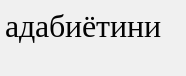адабиётини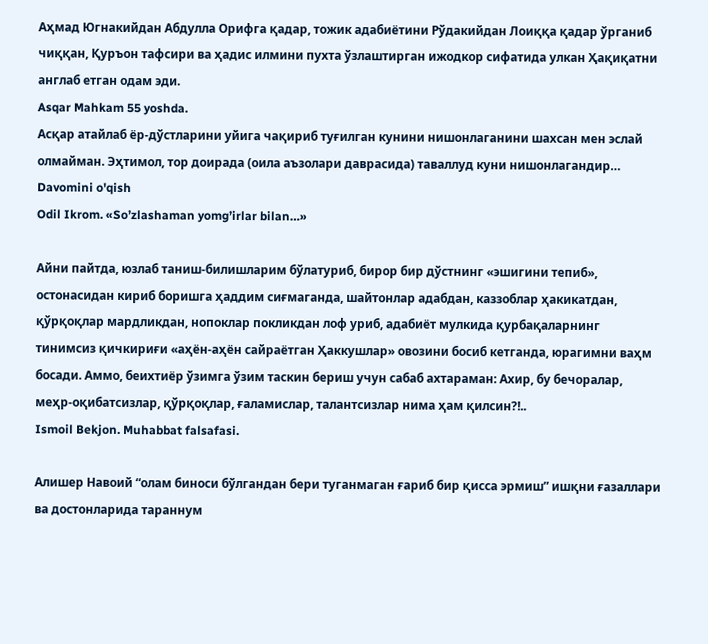Аҳмад Югнакийдан Абдулла Орифга қадар, тожик адабиётини Рўдакийдан Лоиққа қадар ўрганиб чиққан, Қуръон тафсири ва ҳадис илмини пухта ўзлаштирган ижодкор сифатида улкан Ҳақиқатни англаб етган одам эди.
Asqar Mahkam 55 yoshda.
Асқар атайлаб ёр-дўстларини уйига чақириб туғилган кунини нишонлаганини шахсан мен эслай олмайман. Эҳтимол, тор доирада (оила аъзолари даврасида) таваллуд куни нишонлагандир… Davomini o'qish
Odil Ikrom. «So’zlashaman yomg’irlar bilan…»

Айни пайтда, юзлаб таниш-билишларим бўлатуриб, бирор бир дўстнинг «эшигини тепиб», остонасидан кириб боришга ҳаддим сиғмаганда, шайтонлар адабдан, каззоблар ҳакикатдан, қўрқоқлар мардликдан, нопоклар покликдан лоф уриб, адабиёт мулкида қурбақаларнинг тинимсиз қичкириғи «аҳён-аҳён сайраётган Ҳаккушлар» овозини босиб кетганда, юрагимни ваҳм босади. Аммо, беихтиёр ўзимга ўзим таскин бериш учун сабаб ахтараман: Ахир, бу бечоралар, меҳр-оқибатсизлар, қўрқоқлар, ғаламислар, талантсизлар нима ҳам қилсин?!..
Ismoil Bekjon. Muhabbat falsafasi.

Алишер Навоий “олам биноси бўлгандан бери туганмаган ғариб бир қисса эрмиш” ишқни ғазаллари ва достонларида тараннум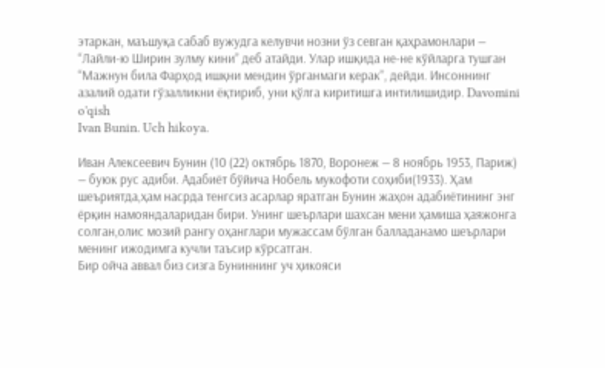этаркан, маъшуқа сабаб вужудга келувчи нозни ўз севган қаҳрамонлари — “Лайли-ю Ширин зулму кини” деб атайди. Улар ишқида не-не кўйларга тушган “Мажнун била Фарҳод ишқни мендин ўрганмаги керак”, дейди. Инсоннинг азалий одати гўзалликни ёқтириб, уни қўлга киритишга интилишидир. Davomini o'qish
Ivan Bunin. Uch hikoya.

Иван Алексеевич Бунин (10 (22) октябрь 1870, Воронеж — 8 ноябрь 1953, Париж) — буюк рус адиби. Адабиёт бўйича Нобель мукофоти соҳиби(1933). Ҳам шеъриятда,ҳам насрда тенгсиз асарлар яратган Бунин жаҳон адабиётининг энг ёрқин намояндаларидан бири. Унинг шеърлари шахсан мени ҳамиша ҳаяжонга солган,олис мозий рангу оҳанглари мужассам бўлган балладанамо шеърлари менинг ижодимга кучли таъсир кўрсатган.
Бир ойча аввал биз сизга Буниннинг уч ҳикояси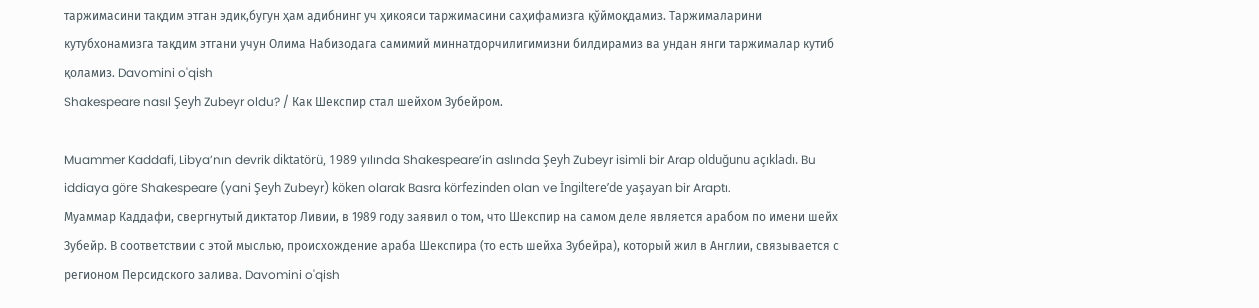таржимасини тақдим этган эдик,бугун ҳам адибнинг уч ҳикояси таржимасини саҳифамизга қўймоқдамиз. Таржималарини кутубхонамизга тақдим этгани учун Олима Набизодага самимий миннатдорчилигимизни билдирамиз ва ундан янги таржималар кутиб қоламиз. Davomini o'qish
Shakespeare nasıl Şeyh Zubeyr oldu? / Как Шекспир стал шейхом Зубейром.

Muammer Kaddafi, Libya’nın devrik diktatörü, 1989 yılında Shakespeare’in aslında Şeyh Zubeyr isimli bir Arap olduğunu açıkladı. Bu iddiaya göre Shakespeare (yani Şeyh Zubeyr) köken olarak Basra körfezinden olan ve İngiltere’de yaşayan bir Araptı.
Муаммар Каддафи, свергнутый диктатор Ливии, в 1989 году заявил о том, что Шекспир на самом деле является арабом по имени шейх Зубейр. В соответствии с этой мыслью, происхождение араба Шекспира (то есть шейха Зубейра), который жил в Англии, связывается с регионом Персидского залива. Davomini o'qish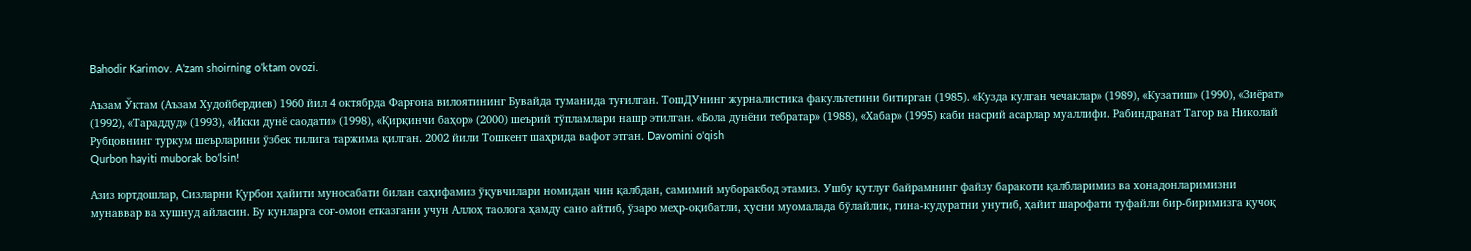Bahodir Karimov. A’zam shoirning o’ktam ovozi.

Аъзам Ўктам (Аъзам Худойбердиев) 1960 йил 4 октябрда Фарғона вилоятининг Бувайда туманида туғилган. ТошДУнинг журналистика факультетини битирган (1985). «Кузда кулган чечаклар» (1989), «Кузатиш» (1990), «Зиёрат» (1992), «Тараддуд» (1993), «Икки дунё саодати» (1998), «Қирқинчи баҳор» (2000) шеърий тўпламлари нашр этилган. «Бола дунёни тебратар» (1988), «Хабар» (1995) каби насрий асарлар муаллифи. Рабиндранат Тагор ва Николай Рубцовнинг туркум шеърларини ўзбек тилига таржима қилган. 2002 йили Тошкент шаҳрида вафот этган. Davomini o'qish
Qurbon hayiti muborak bo’lsin!

Aзиз юртдошлар, Сизларни Қурбон ҳайити муносабати билан саҳифамиз ўқувчилари номидан чин қалбдан, самимий муборакбод этамиз. Ушбу қутлуғ байрамнинг файзу баракоти қалбларимиз ва хонадонларимизни мунаввар ва хушнуд айласин. Бу кунларга соғ-омон етказгани учун Аллоҳ таолога ҳамду сано айтиб, ўзаро меҳр-оқибатли, ҳусни муомалада бўлайлик, гина-кудуратни унутиб, ҳайит шарофати туфайли бир-биримизга қучоқ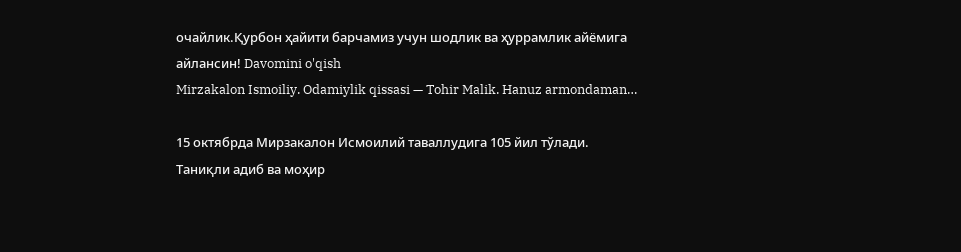очайлик.Қурбон ҳайити барчамиз учун шодлик ва ҳуррамлик айёмига айлансин! Davomini o'qish
Mirzakalon Ismoiliy. Odamiylik qissasi — Tohir Malik. Hanuz armondaman…

15 октябрда Мирзакалон Исмоилий таваллудига 105 йил тўлади.
Таниқли адиб ва моҳир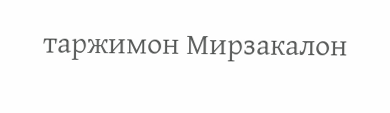таржимон Мирзакалон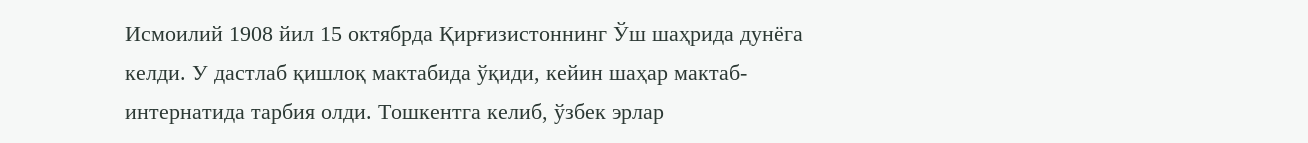Исмоилий 1908 йил 15 октябрда Қирғизистоннинг Ўш шаҳрида дунёга келди. У дастлаб қишлоқ мактабида ўқиди, кейин шаҳар мактаб- интернатида тарбия олди. Тошкентга келиб, ўзбек эрлар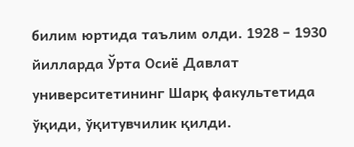билим юртида таълим олди. 1928 – 1930 йилларда Ўрта Осиё Давлат университетининг Шарқ факультетида ўқиди, ўқитувчилик қилди.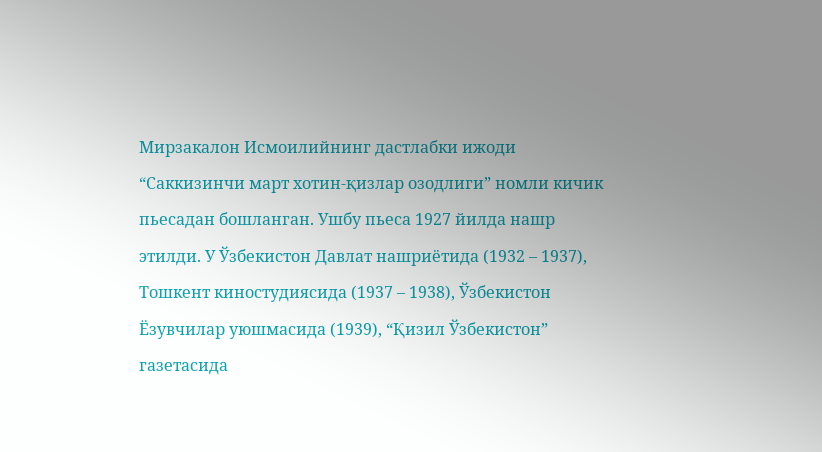Мирзакалон Исмоилийнинг дастлабки ижоди “Саккизинчи март хотин-қизлар озодлиги” номли кичик пьесадан бошланган. Ушбу пьеса 1927 йилда нашр этилди. У Ўзбекистон Давлат нашриётида (1932 – 1937), Тошкент киностудиясида (1937 – 1938), Ўзбекистон Ёзувчилар уюшмасида (1939), “Қизил Ўзбекистон” газетасида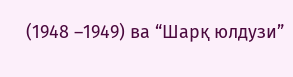(1948 –1949) ва “Шарқ юлдузи”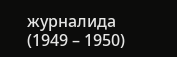журналида (1949 – 1950)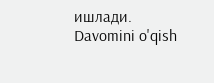ишлади. Davomini o'qish